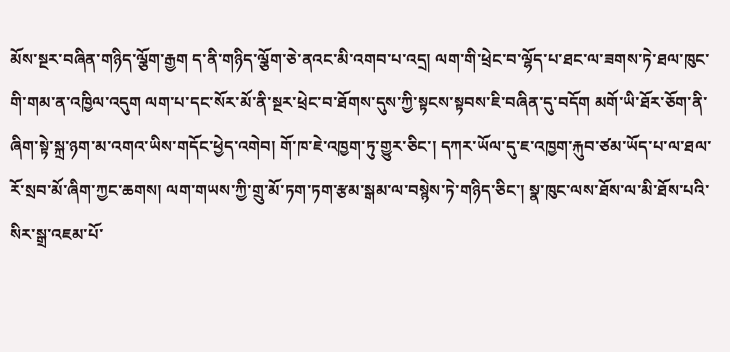མོས་སྔར་བཞིན་གཉིད་ལྕོག་རྒྱག ད་ནི་གཉིད་ལྕོག་ཅེ་ནའང་མི་འགབ་པ་འདྲ། ལག་གི་ཕྲེང་བ་ལྷོད་པ་ཐང་ལ་ཟགས་ཏེ་ཐལ་ཁུང་གི་གམ་ན་འཁྱིལ་འདུག ལག་པ་དང་སོར་མོ་ནི་སྔར་ཕྲེང་བ་ཐོགས་དུས་ཀྱི་སྟངས་སྟབས་ཇི་བཞིན་དུ་བདོག མགོ་ཡི་ཐོར་ཅོག་ནི་ཞིག་སྟེ་སྐྲ་ཉག་མ་འགའ་ཡིས་གདོང་ཕྱེད་འགེབ། གོ་ཁ་ཇེ་འཁྱག་ཏུ་གྱུར་ཅིང་། དཀར་ཡོལ་དུ་ཇ་འཁྱག་རྐུབ་ཙམ་ཡོད་པ་ལ་ཐལ་རོ་སྲབ་མོ་ཞིག་ཀྱང་ཆགས། ལག་གཡས་ཀྱི་གྲུ་མོ་ཏག་ཏག་རྩམ་སྒམ་ལ་བསྙེས་ཏེ་གཉིད་ཅིང་། སྣ་ཁུང་ལས་ཐོས་ལ་མི་ཐོས་པའི་སིར་སྒྲ་འཇམ་པོ་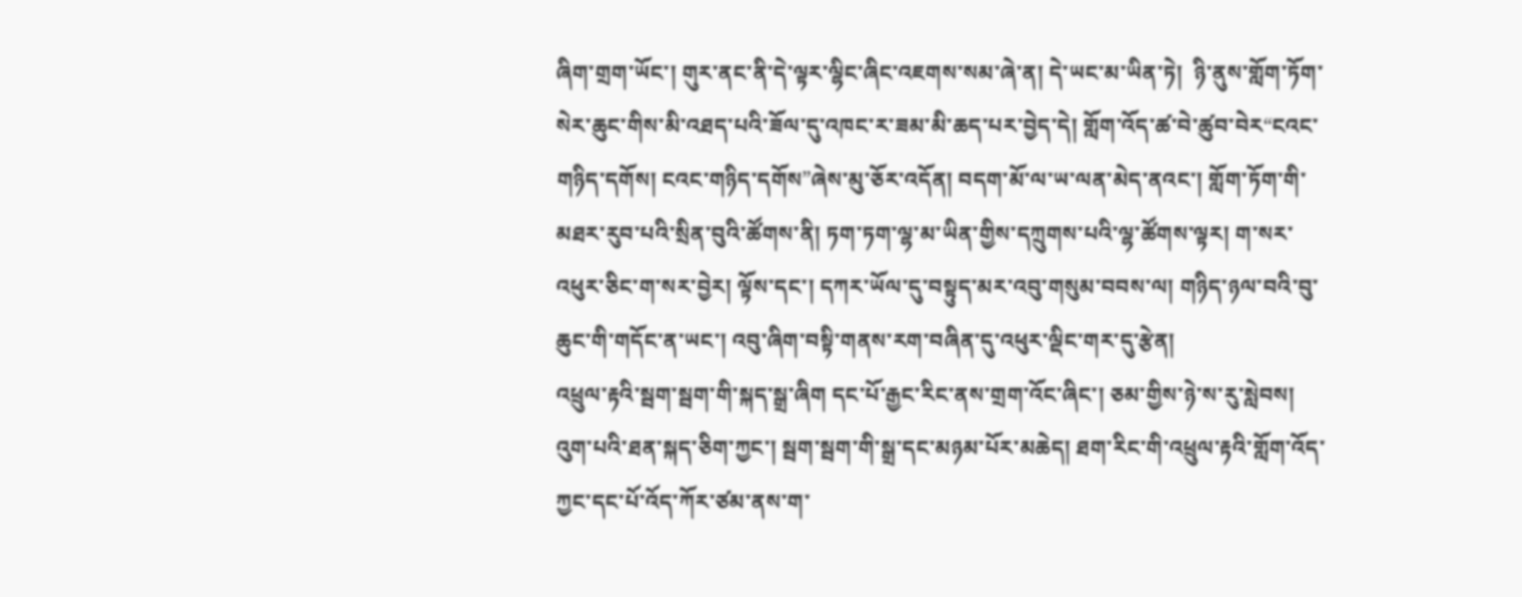ཞིག་གྲག་ཡོང་། གུར་ནང་ནི་དེ་ལྟར་ལྷིང་ཞིང་འཇགས་སམ་ཞེ་ན། དེ་ཡང་མ་ཡིན་ཏེ།  ཉི་ནུས་གློག་ཏོག་སེར་ཆུང་གིས་མི་འཐད་པའི་ཟོལ་དུ་འཁང་ར་ཟམ་མི་ཆད་པར་བྱེད་དེ། གློག་འོད་ཚ་བེ་ཚུབ་བེར“ངའང་གཉིད་དགོས། ངའང་གཉིད་དགོས”ཞེས་མུ་ཅོར་འདོན། བདག་མོ་ལ་ཡ་ལན་མེད་ནའང་། གློག་ཏོག་གི་མཐར་རུབ་པའི་སྲིན་བུའི་ཚོགས་ནི། ཏག་ཏག་ལྷ་མ་ཡིན་གྱིས་དཀྲུགས་པའི་ལྷ་ཚོགས་ལྟར། ག་སར་འཕུར་ཅིང་ག་སར་བྱེར། ལྟོས་དང་། དཀར་ཡོལ་དུ་བསྟུད་མར་འབུ་གསུམ་བབས་ལ། གཉིད་ཉལ་བའི་བུ་ཆུང་གི་གདོང་ན་ཡང་། འབུ་ཞིག་བསྟི་གནས་རག་བཞིན་དུ་འཕུར་ལྡིང་གར་དུ་རྩེན།
འཕྲུལ་རྟའི་སྦག་སྦག་གི་སྐད་སྒྲ་ཞིག དང་པོ་རྒྱང་རིང་ནས་གྲག་འོང་ཞིང་། ཅམ་གྱིས་ཉེ་ས་རུ་སླེབས། འུག་པའི་ཐན་སྐད་ཅིག་ཀྱང་། སྦག་སྦག་གི་སྒྲ་དང་མཉམ་པོར་མཆེད། ཐག་རིང་གི་འཕྲུལ་རྟའི་གློག་འོད་ཀྱང་དང་པོ་འོད་ཀོར་ཙམ་ནས་ག་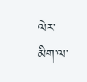ལེར་མིག་ལ་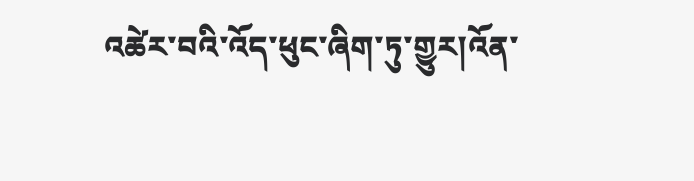འཚེར་བའི་འོད་ཕུང་ཞིག་ཏུ་གྱུར།འོན་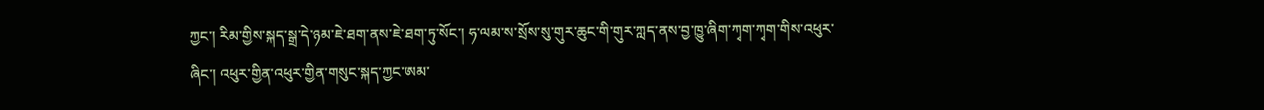ཀྱང་། རིམ་གྱིས་སྐད་སྒྲ་དེ་ཉམ་ཇེ་ཐག་ནས་ཇེ་ཐག་ཏུ་སོང་། ཧ་ལམ་ས་སྲོས་སུ་གུར་ཆུང་གི་གུར་ཀླད་ནས་བྱ་ཁྱུ་ཞིག་ཀྭག་ཀྭག་གིས་འཕུར་ཞིང་། འཕུར་གྱིན་འཕུར་གྱིན་གསུང་སྐད་ཀྱང་ཨམ་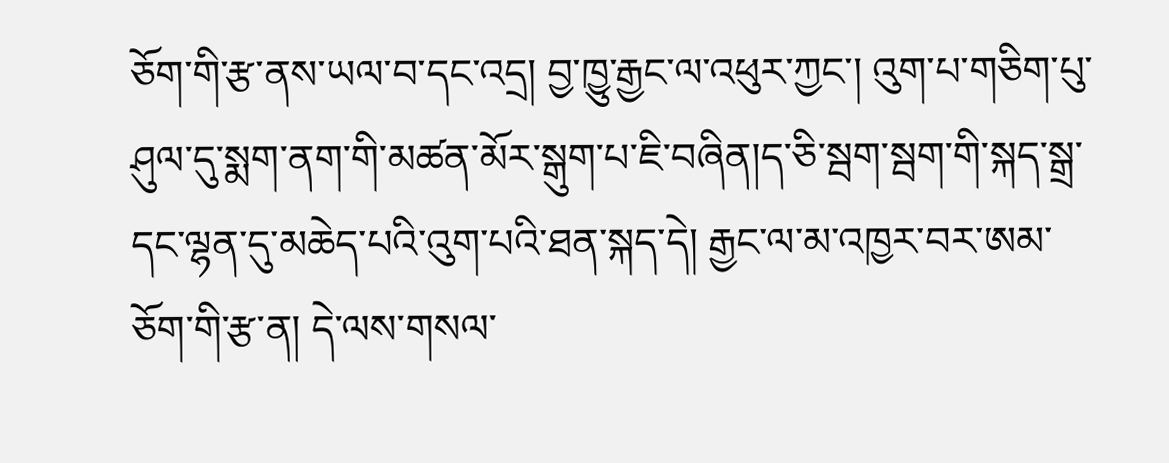ཅོག་གི་རྩ་ནས་ཡལ་བ་དང་འདྲ། བྱ་ཁྱུ་རྒྱང་ལ་འཕུར་ཀྱང་། འུག་པ་གཅིག་པུ་ཤུལ་དུ་སྨག་ནག་གི་མཚན་མོར་སྒུག་པ་ཇི་བཞིན།ད་ཅི་སྦག་སྦག་གི་སྐད་སྒྲ་དང་ལྷན་དུ་མཆེད་པའི་འུག་པའི་ཐན་སྐད་དེ། རྒྱང་ལ་མ་འཁྱར་བར་ཨམ་ཅོག་གི་རྩ་ན། དེ་ལས་གསལ་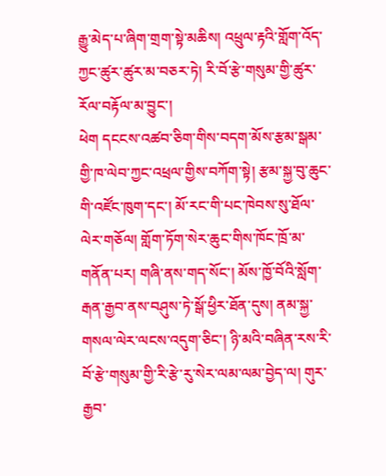རྒྱུ་མེད་པ་ཞིག་གྲག་སྟེ་མཆིས། འཕྲུལ་རྟའི་གློག་འོད་ཀྱང་ཚུར་ཚུར་མ་བཅར་ཏེ། རི་བོ་རྩེ་གསུམ་གྱི་ཚུར་རོལ་བརྟོལ་མ་བྱུང་།
ཕེག དངངས་འཚབ་ཅིག་གིས་བདག་མོས་རྩམ་སྒམ་གྱི་ཁ་ལེབ་ཀྱང་འཕྲལ་གྱིས་བཀོག་སྟེ། རྩམ་སྐྱ་བུ་ཆུང་གི་འཛོང་ཁུག་དང་། མོ་རང་གི་པང་ཁེབས་སུ་ཐོལ་ལེར་གཅོལ། གློག་ཏོག་སེར་ཆུང་གིས་ཁོང་ཁྲོ་མ་གནོན་པར། གཞི་ནས་གད་སོང་། མོས་ཁྱོ་བོའི་སློག་རྒན་རྒྱབ་ནས་བཤུས་ཏེ་སྒོ་ཕྱིར་ཐོན་དུས། ནམ་སྐྱ་གསལ་ལེར་ལངས་འདུག་ཅིང་། ཉི་མའི་བཞིན་རས་རི་བོ་རྩེ་གསུམ་གྱི་རི་རྩེ་རུ་སེར་ལམ་ལམ་བྱེད་ལ། གུར་རྒྱབ་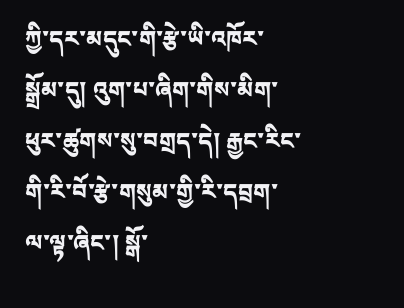ཀྱི་དར་མདུང་གི་རྩེ་ཡི་འཁོར་སྒྲོམ་དུ། འུག་པ་ཞིག་གིས་མིག་ཕུར་ཚུགས་སུ་བགྲད་དེ། རྒྱང་རིང་གི་རི་བོ་རྩེ་གསུམ་གྱི་རི་དབྲག་ལ་ལྟ་ཞིང་། སྒོ་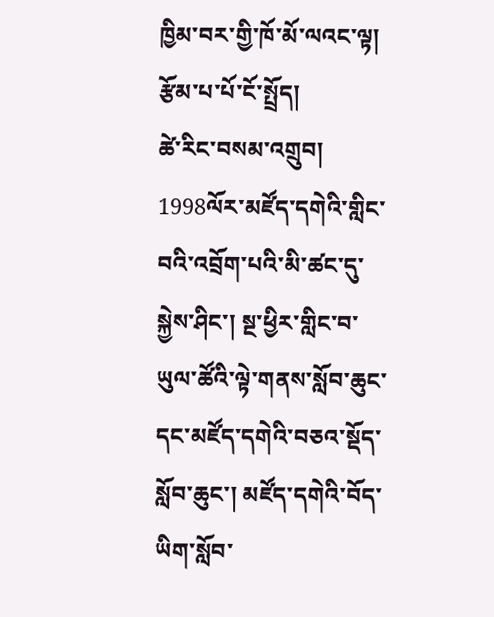ཁྱིམ་བར་གྱི་ཁོ་མོ་ལའང་ལྟ།
རྩོམ་པ་པོ་ངོ་སྤྲོད།
ཚེ་རིང་བསམ་འགྲུབ། 1998ལོར་མཛོད་དགེའི་གླིང་བའི་འབྲོག་པའི་མི་ཚང་དུ་སྐྱེས་ཤིང་། སྔ་ཕྱིར་གླིང་བ་ཡུལ་ཚོའི་ལྟེ་གནས་སློབ་ཆུང་དང་མཛོད་དགེའི་བཅའ་སྡོད་སློབ་ཆུང་། མཛོད་དགེའི་བོད་ཡིག་སློབ་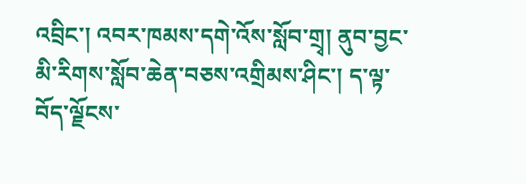འབྲིང་། འབར་ཁམས་དགེ་འོས་སློབ་གྲྭ། ནུབ་བྱང་མི་རིགས་སློབ་ཆེན་བཅས་འགྲིམས་ཤིང་། ད་ལྟ་བོད་ལྗོངས་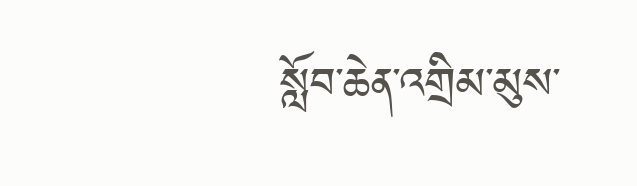སློབ་ཆེན་འགྲིམ་མུས་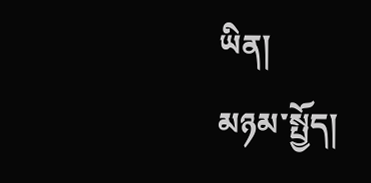ཡིན།
མཉམ་སྤྱོད།